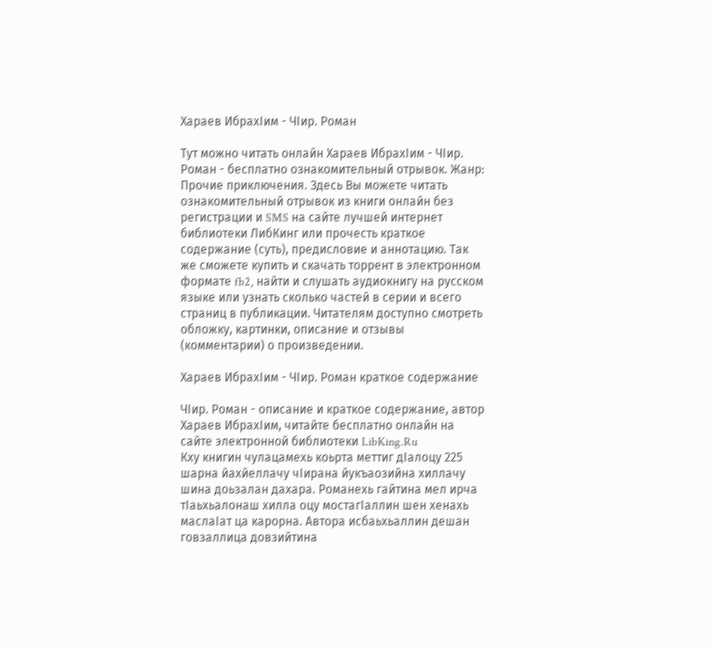Хараев ИбрахIим - ЧIир. Роман

Тут можно читать онлайн Хараев ИбрахIим - ЧIир. Роман - бесплатно ознакомительный отрывок. Жанр: Прочие приключения. Здесь Вы можете читать ознакомительный отрывок из книги онлайн без регистрации и SMS на сайте лучшей интернет библиотеки ЛибКинг или прочесть краткое содержание (суть), предисловие и аннотацию. Так же сможете купить и скачать торрент в электронном формате fb2, найти и слушать аудиокнигу на русском языке или узнать сколько частей в серии и всего страниц в публикации. Читателям доступно смотреть обложку, картинки, описание и отзывы (комментарии) о произведении.

Хараев ИбрахIим - ЧIир. Роман краткое содержание

ЧIир. Роман - описание и краткое содержание, автор Хараев ИбрахIим, читайте бесплатно онлайн на сайте электронной библиотеки LibKing.Ru
Кху книгин чулацамехь коьрта меттиг дIалоцу 225 шарна йахйеллачу чIирана йукъаозийна хиллачу шина доьзалан дахара. Романехь гайтина мел ирча тIаьхьалонаш хилла оцу мостагIаллин шен хенахь маслаIат ца карорна. Автора исбаьхьаллин дешан говзаллица довзийтина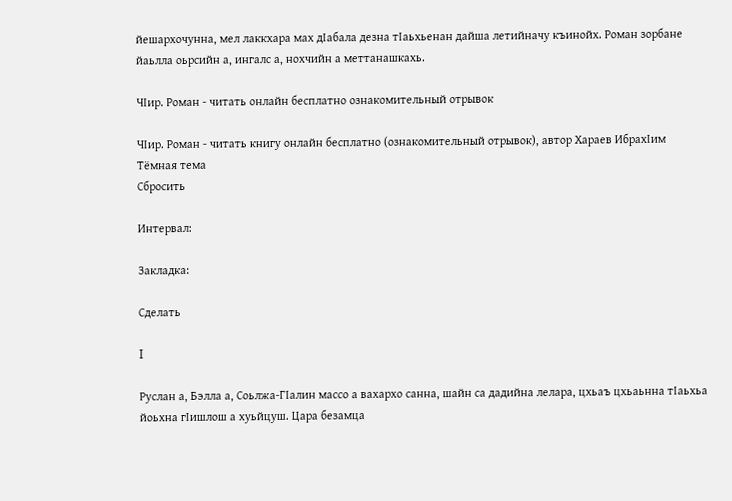йешархочунна, мел лаккхара мах дIабала дезна тIаьхьенан дайша летийначу къинойх. Роман зорбане йаьлла оьрсийн а, ингалс а, нохчийн а меттанашкахь.

ЧIир. Роман - читать онлайн бесплатно ознакомительный отрывок

ЧIир. Роман - читать книгу онлайн бесплатно (ознакомительный отрывок), автор Хараев ИбрахIим
Тёмная тема
Сбросить

Интервал:

Закладка:

Сделать

I

Руслан а, Бэлла а, Соьлжа-ГIалин массо а вахархо санна, шайн са дадийна лелара, цхьаъ цхьаьнна тIаьхьа йоьхна гIишлош а хуьйцуш. Цара безамца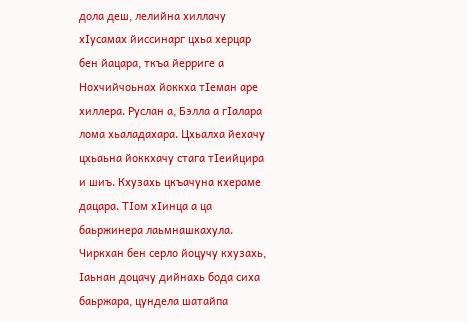дола деш, лелийна хиллачу хIусамах йиссинарг цхьа херцар бен йацара, ткъа йерриге а Нохчийчоьнах йоккха тIеман аре хиллера. Руслан а, Бэлла а гIалара лома хьаладахара. Цхьалха йехачу цхьаьна йоккхачу стага тIеийцира и шиъ. Кхузахь цкъачуна кхераме дацара. ТIом хIинца а ца баьржинера лаьмнашкахула. Чиркхан бен серло йоцучу кхузахь, Iаьнан доцачу дийнахь бода сиха баьржара, цундела шатайпа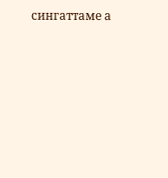сингаттаме а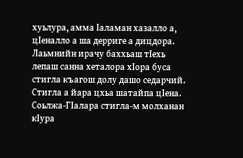хуьлура, амма Iаламан хазалло а, цIеналло а ша дерриге а дицдора. Лаьмнийн ирачу баххьаш тIехь лепаш санна хеталора хIора буса стигла къагош долу дашо седарчий. Стигла а йара цхьа шатайпа цIена. Соьлжа-ГIалара стигла-м молханан кIура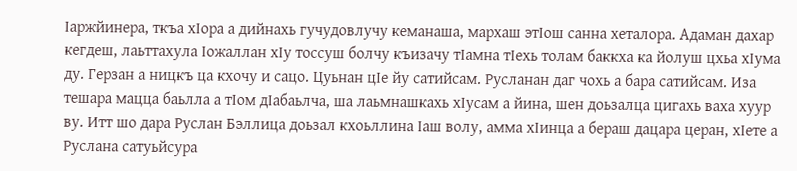Iаржйинера, ткъа хIора а дийнахь гучудовлучу кеманаша, мархаш этIош санна хеталора. Адаман дахар кегдеш, лаьттахула Iожаллан хIу тоссуш болчу къизачу тIамна тIехь толам баккха ка йолуш цхьа хIума ду. Герзан а ницкъ ца кхочу и сацо. Цуьнан цIе йу сатийсам. Русланан даг чохь а бара сатийсам. Иза тешара мацца баьлла а тIом дIабаьлча, ша лаьмнашкахь хIусам а йина, шен доьзалца цигахь ваха хуур ву. Итт шо дара Руслан Бэллица доьзал кхоьллина Iаш волу, амма хIинца а бераш дацара церан, хIете а Руслана сатуьйсура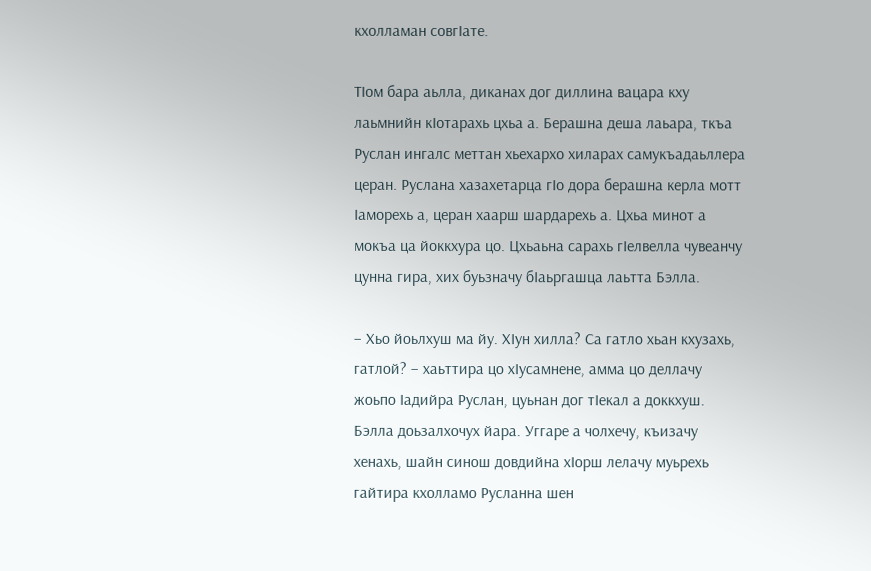кхолламан совгIате.

ТIом бара аьлла, диканах дог диллина вацара кху лаьмнийн кIотарахь цхьа а. Берашна деша лаьара, ткъа Руслан ингалс меттан хьехархо хиларах самукъадаьллера церан. Руслана хазахетарца гIо дора берашна керла мотт Iаморехь а, церан хаарш шардарехь а. Цхьа минот а мокъа ца йоккхура цо. Цхьаьна сарахь гIелвелла чувеанчу цунна гира, хих буьзначу бIаьргашца лаьтта Бэлла.

– Хьо йоьлхуш ма йу. ХIун хилла? Са гатло хьан кхузахь, гатлой? – хаьттира цо хIусамнене, амма цо деллачу жоьпо Iадийра Руслан, цуьнан дог тIекал а доккхуш. Бэлла доьзалхочух йара. Уггаре а чолхечу, къизачу хенахь, шайн синош довдийна хIорш лелачу муьрехь гайтира кхолламо Русланна шен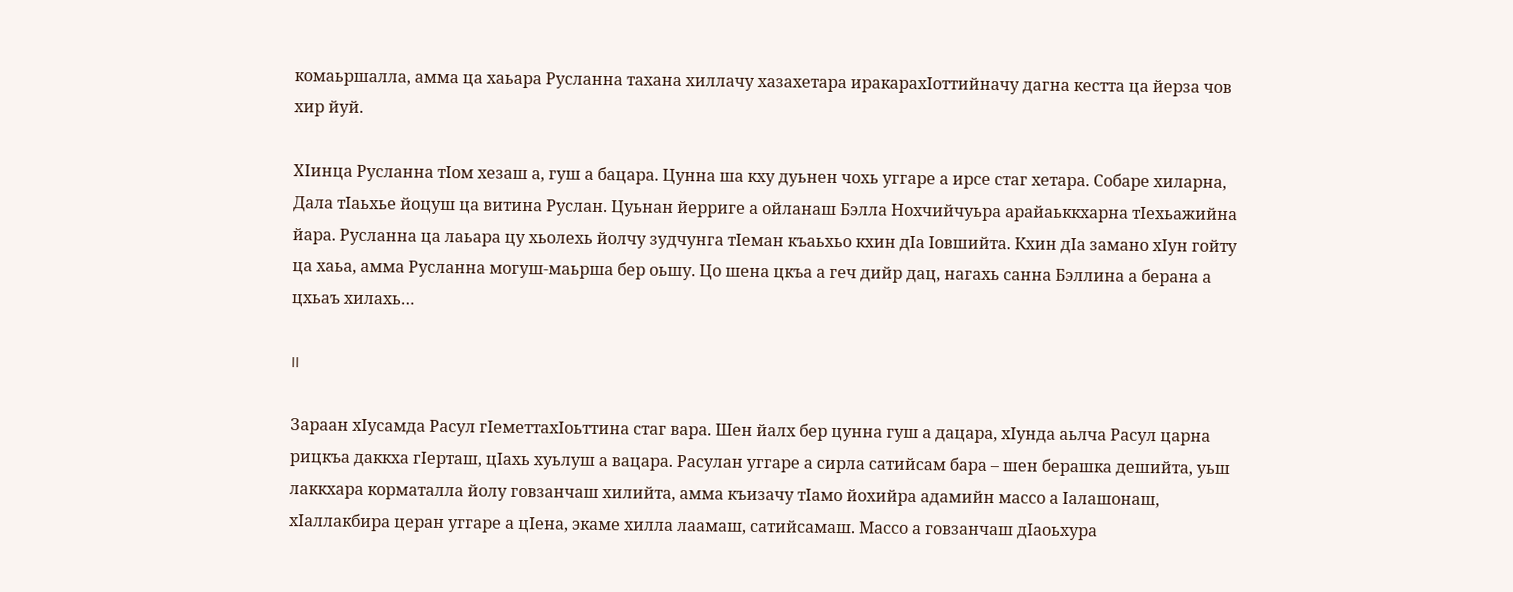комаьршалла, амма ца хаьара Русланна тахана хиллачу хазахетара иракарахIоттийначу дагна кестта ца йерза чов хир йуй.

ХIинца Русланна тIом хезаш а, гуш а бацара. Цунна ша кху дуьнен чохь уггаре а ирсе стаг хетара. Собаре хиларна, Дала тIаьхье йоцуш ца витина Руслан. Цуьнан йерриге а ойланаш Бэлла Нохчийчуьра арайаьккхарна тIехьажийна йара. Русланна ца лаьара цу хьолехь йолчу зудчунга тIеман къаьхьо кхин дIа Iовшийта. Кхин дIа замано хIун гойту ца хаьа, амма Русланна могуш-маьрша бер оьшу. Цо шена цкъа а геч дийр дац, нагахь санна Бэллина а берана а цхьаъ хилахь…

II

Зараан хIусамда Расул гIеметтахIоьттина стаг вара. Шен йалх бер цунна гуш а дацара, хIунда аьлча Расул царна рицкъа даккха гIерташ, цIахь хуьлуш а вацара. Расулан уггаре а сирла сатийсам бара – шен берашка дешийта, уьш лаккхара корматалла йолу говзанчаш хилийта, амма къизачу тIамо йохийра адамийн массо а Iалашонаш, хIаллакбира церан уггаре а цIена, экаме хилла лаамаш, сатийсамаш. Массо а говзанчаш дIаоьхура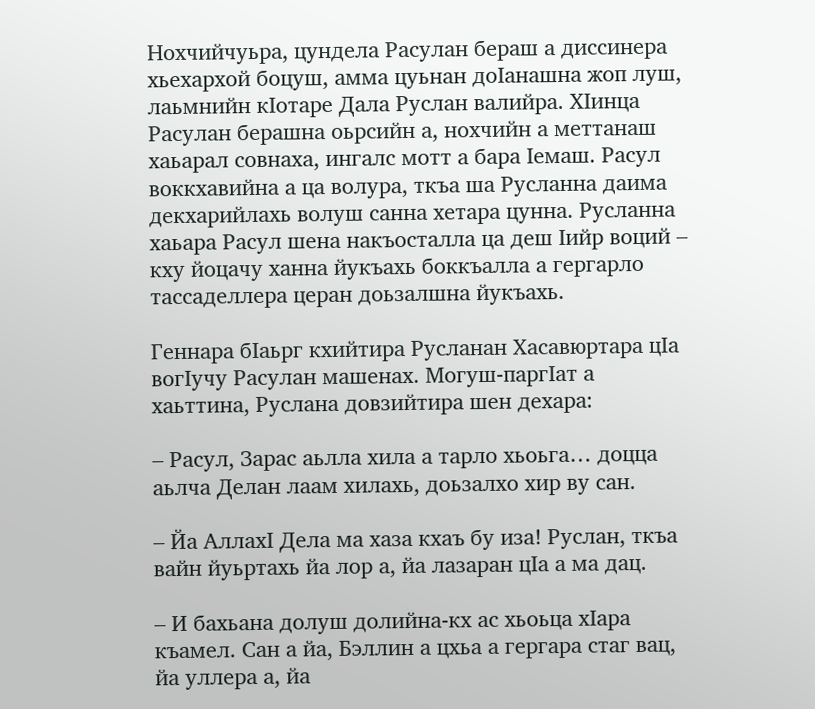Нохчийчуьра, цундела Расулан бераш а диссинера хьехархой боцуш, амма цуьнан доIанашна жоп луш, лаьмнийн кIотаре Дала Руслан валийра. ХIинца Расулан берашна оьрсийн а, нохчийн а меттанаш хаьарал совнаха, ингалс мотт а бара Iемаш. Расул воккхавийна а ца волура, ткъа ша Русланна даима декхарийлахь волуш санна хетара цунна. Русланна хаьара Расул шена накъосталла ца деш Iийр воций – кху йоцачу ханна йукъахь боккъалла а гергарло тассаделлера церан доьзалшна йукъахь.

Геннара бIаьрг кхийтира Русланан Хасавюртара цIа вогIучу Расулан машенах. Могуш-паргIат а хаьттина, Руслана довзийтира шен дехара:

– Расул, Зарас аьлла хила а тарло хьоьга… доцца аьлча Делан лаам хилахь, доьзалхо хир ву сан.

– Йа АллахI Дела ма хаза кхаъ бу иза! Руслан, ткъа вайн йуьртахь йа лор а, йа лазаран цIа а ма дац.

– И бахьана долуш долийна-кх ас хьоьца хIара къамел. Сан а йа, Бэллин а цхьа а гергара стаг вац, йа уллера а, йа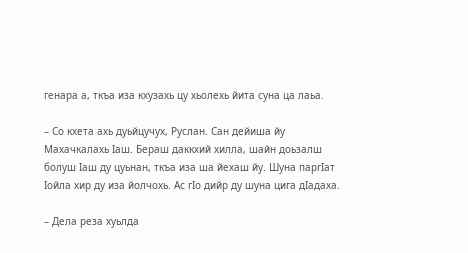генара а, ткъа иза кхузахь цу хьолехь йита суна ца лаьа.

– Со кхета ахь дуьйцучух, Руслан. Сан дейиша йу Махачкалахь Iаш. Бераш даккхий хилла, шайн доьзалш болуш Iаш ду цуьнан, ткъа иза ша йехаш йу. Шуна паргIат Iойла хир ду иза йолчохь. Ас гIо дийр ду шуна цига дIадаха.

– Дела реза хуьлда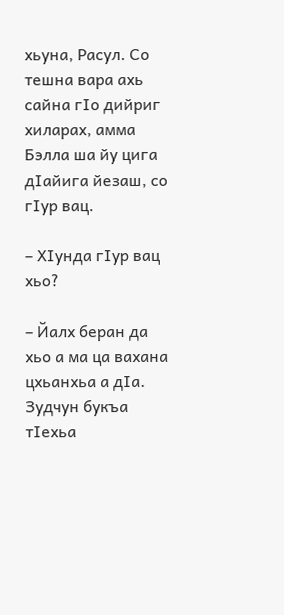хьуна, Расул. Со тешна вара ахь сайна гIо дийриг хиларах, амма Бэлла ша йу цига дIайига йезаш, со гIур вац.

– ХIунда гIур вац хьо?

– Йалх беран да хьо а ма ца вахана цхьанхьа а дIа. Зудчун букъа тIехьа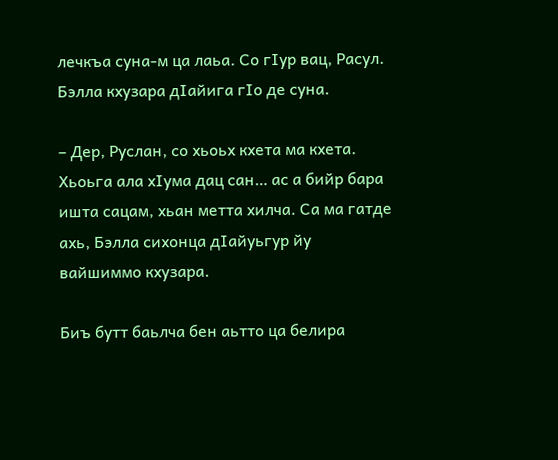лечкъа суна-м ца лаьа. Со гIур вац, Расул. Бэлла кхузара дIайига гIо де суна.

– Дер, Руслан, со хьоьх кхета ма кхета. Хьоьга ала хIума дац сан… ас а бийр бара ишта сацам, хьан метта хилча. Са ма гатде ахь, Бэлла сихонца дIайуьгур йу вайшиммо кхузара.

Биъ бутт баьлча бен аьтто ца белира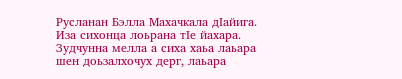Русланан Бэлла Махачкала дIайига. Иза сихонца лоьрана тIе йахара. Зудчунна мелла а сиха хаьа лаьара шен доьзалхочух дерг, лаьара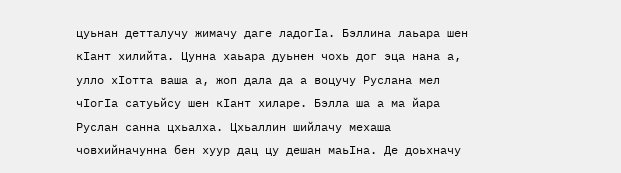цуьнан детталучу жимачу даге ладогIа. Бэллина лаьара шен кIант хилийта. Цунна хаьара дуьнен чохь дог эца нана а, улло хIотта ваша а, жоп дала да а воцучу Руслана мел чIогIа сатуьйсу шен кIант хиларе. Бэлла ша а ма йара Руслан санна цхьалха. Цхьаллин шийлачу мехаша човхийначунна бен хуур дац цу дешан маьIна. Де доьхначу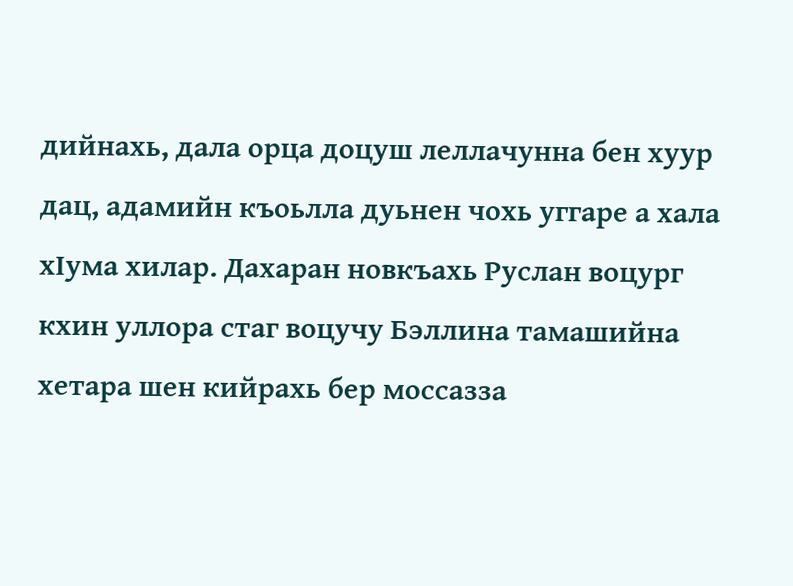дийнахь, дала орца доцуш леллачунна бен хуур дац, адамийн къоьлла дуьнен чохь уггаре а хала хIума хилар. Дахаран новкъахь Руслан воцург кхин уллора стаг воцучу Бэллина тамашийна хетара шен кийрахь бер моссазза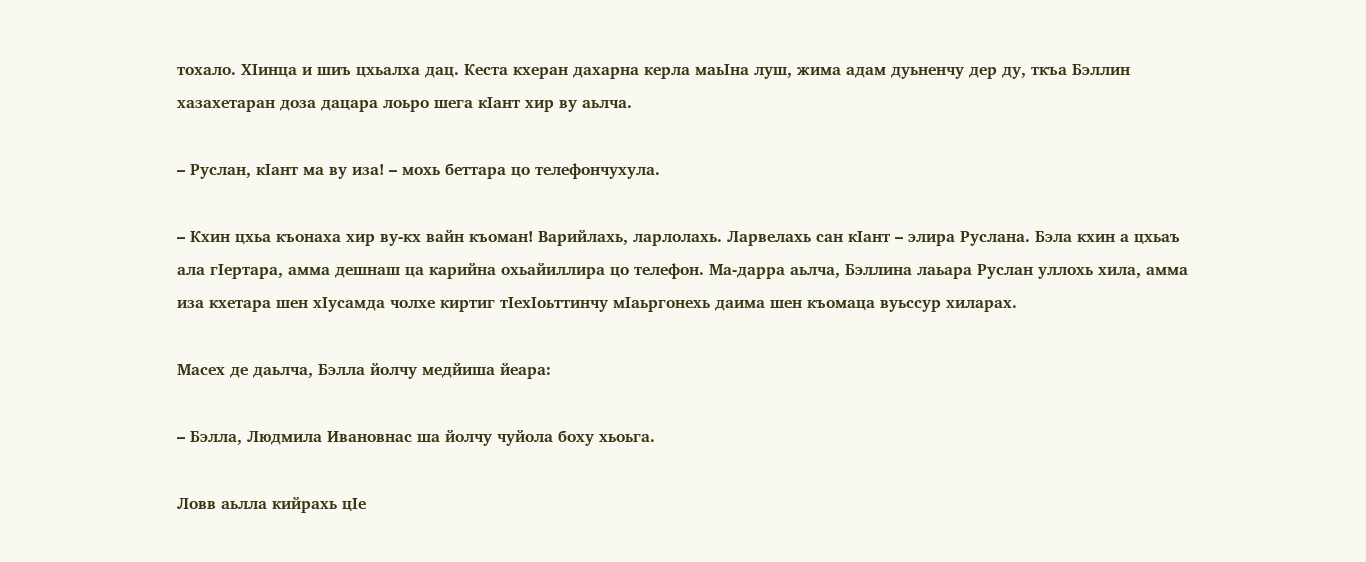тохало. ХIинца и шиъ цхьалха дац. Кеста кхеран дахарна керла маьIна луш, жима адам дуьненчу дер ду, ткъа Бэллин хазахетаран доза дацара лоьро шега кIант хир ву аьлча.

– Руслан, кIант ма ву иза! – мохь беттара цо телефончухула.

– Кхин цхьа къонаха хир ву-кх вайн къоман! Варийлахь, ларлолахь. Ларвелахь сан кIант – элира Руслана. Бэла кхин а цхьаъ ала гIертара, амма дешнаш ца карийна охьайиллира цо телефон. Ма-дарра аьлча, Бэллина лаьара Руслан уллохь хила, амма иза кхетара шен хIусамда чолхе киртиг тIехIоьттинчу мIаьргонехь даима шен къомаца вуьссур хиларах.

Масех де даьлча, Бэлла йолчу медйиша йеара:

– Бэлла, Людмила Ивановнас ша йолчу чуйола боху хьоьга.

Ловв аьлла кийрахь цIе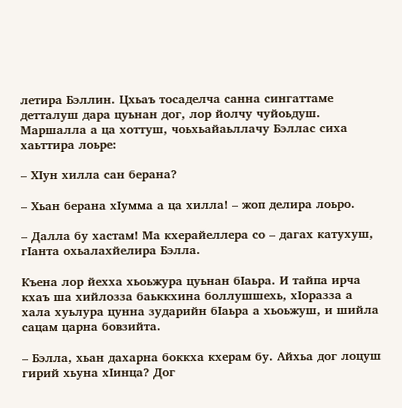летира Бэллин. Цхьаъ тосаделча санна сингаттаме детталуш дара цуьнан дог, лор йолчу чуйоьдуш. Маршалла а ца хоттуш, чоьхьайаьллачу Бэллас сиха хаьттира лоьре:

– ХIун хилла сан берана?

– Хьан берана хIумма а ца хилла! – жоп делира лоьро.

– Далла бу хастам! Ма кхерайеллера со – дагах катухуш, гIанта охьалахйелира Бэлла.

Къена лор йехха хьоьжура цуьнан бIаьра. И тайпа ирча кхаъ ша хийлозза баьккхина боллушшехь, хIоразза а хала хуьлура цунна зударийн бIаьра а хьоьжуш, и шийла сацам царна бовзийта.

– Бэлла, хьан дахарна боккха кхерам бу. Айхьа дог лоцуш гирий хьуна хIинца? Дог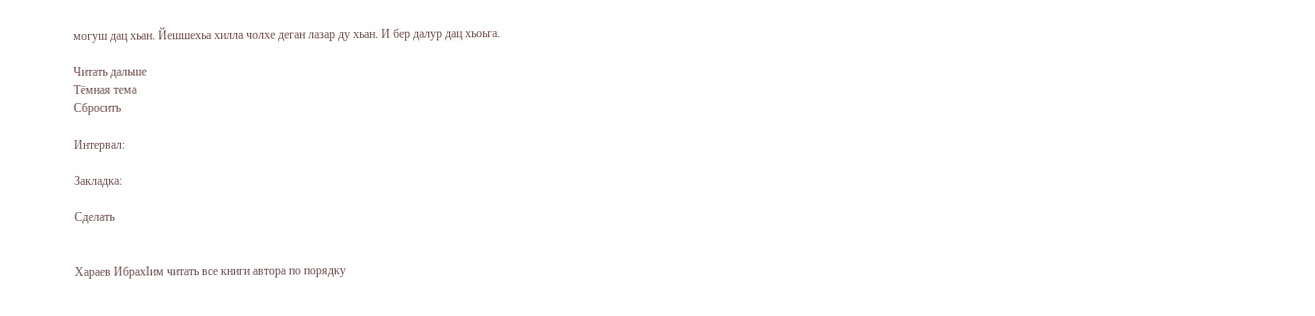могуш дац хьан. Йешшехьа хилла чолхе деган лазар ду хьан. И бер далур дац хьоьга.

Читать дальше
Тёмная тема
Сбросить

Интервал:

Закладка:

Сделать


Хараев ИбрахIим читать все книги автора по порядку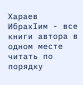Хараев ИбрахIим - все книги автора в одном месте читать по порядку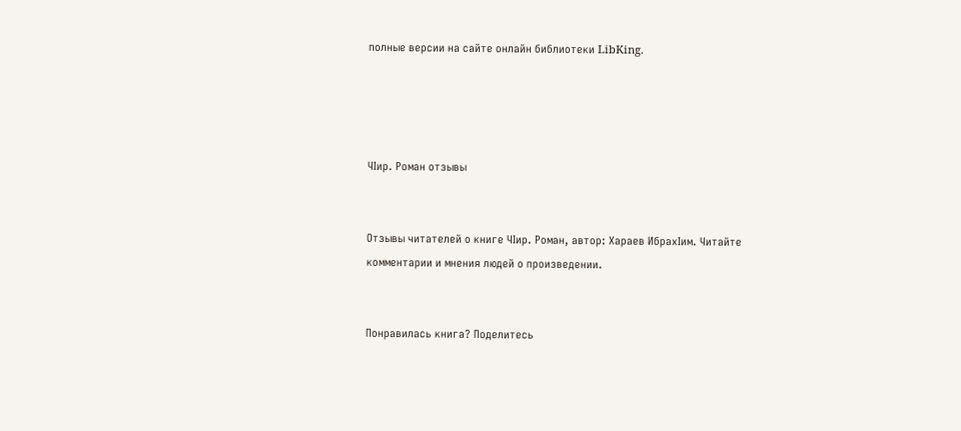полные версии на сайте онлайн библиотеки LibKing.




ЧIир. Роман отзывы


Отзывы читателей о книге ЧIир. Роман, автор: Хараев ИбрахIим. Читайте комментарии и мнения людей о произведении.


Понравилась книга? Поделитесь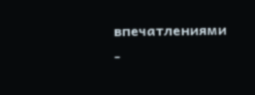впечатлениями -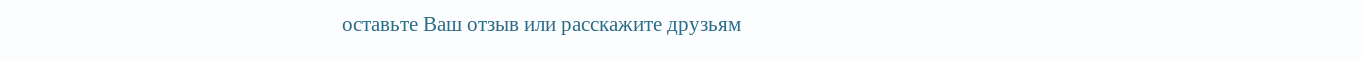оставьте Ваш отзыв или расскажите друзьям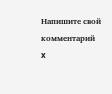Напишите свой комментарий
x